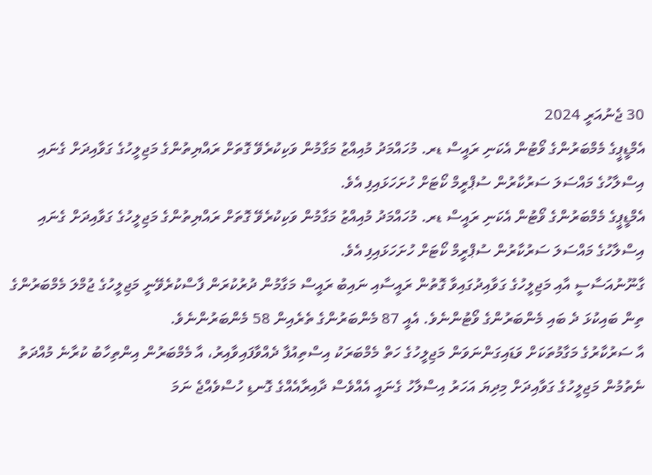30 ޖެނުއަރީ 2024
އެމްޑީޕީގެ މެމްބަރުންގެ ވޯޓުން އެކަނި ރައީސް ޑރ. މުހައްމަދު މުއިއްޒު މަގާމުން ވަކިކުރެވޭ ގޮތަށް ރައްޔިތުންގެ މަޖިލީހުގެ ގަވާއިދަށް ގެނައި އިސްލާހުގެ މައްސަލަ ސަރުކާރުން ސުޕްރީމް ކޯޓަށް ހުށަހަޅައިފި އެވެ.
އެމްޑީޕީގެ މެމްބަރުންގެ ވޯޓުން އެކަނި ރައީސް ޑރ. މުހައްމަދު މުއިއްޒު މަގާމުން ވަކިކުރެވޭ ގޮތަށް ރައްޔިތުންގެ މަޖިލީހުގެ ގަވާއިދަށް ގެނައި އިސްލާހުގެ މައްސަލަ ސަރުކާރުން ސުޕްރީމް ކޯޓަށް ހުށަހަޅައިފި އެވެ.
ގާނޫނުއަސާސީ އާއި މަޖިލީހުގެ ގަވާއިދުގައިވާ ގޮތުން ރައީސާއި ނައިބު ރައީސް މަގާމުން ދުރުކުރަން ފާސްކުރެވޭނީ މަޖިލީހުގެ ޖުމްލަ މެމްބަރުންގެ ތިން ބައިކުޅަ ދެ ބައި މެންބަރުންގެ ވޯޓުންނެވެ. އެއީ 87 މެންބަރުންގެ ތެރެއިން 58 މެންބަރުންނެވެ.
އާ ސަރުކާރުގެ މަގާމުތަކަށް ވަޑައިގަންނަވަން މަޖިލީހުގެ ހަތް މެމްބަރަކު އިސްތިއުފާ ދެއްވާފައިވާއިރު، އާ މެމްބަރުން އިންތިހާބު ކުރާނެ މުއްދަތު ނެތުމުން މަޖިލީހުގެ ގަވާއިދަށް މިދިޔަ އަހަރު އިސްލާހު ގެނައީ އެއްވެސް ދާއިރާއެއްގެ ގޮނޑި ހުސްވެއްޖެ ނަމަ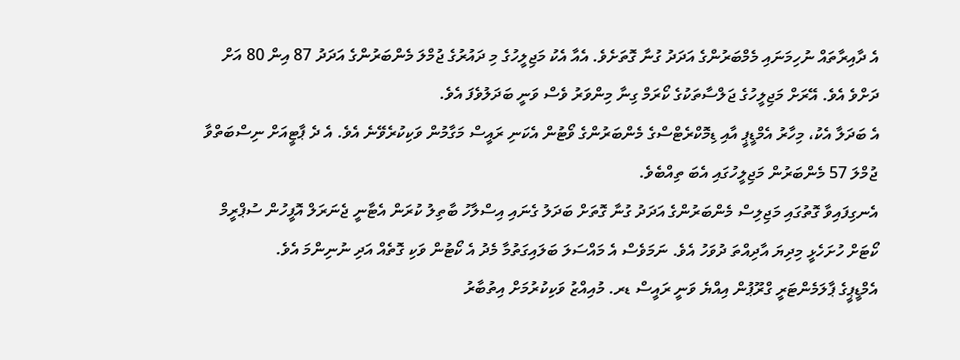އެ ދާއިރާތައް ނުހިމަނައި މެމްބަރުންގެ އަދަދު ގުނާ ގޮތަށެވެ. އެއާ އެކު މަޖިލީހުގެ މި ދައުރުގެ ޖުމްލަ މެންބަރުންގެ އަދަދު 87 އިން 80 އަށް ދަށްވެ އެވެ. އޭރަށް މަޖިލީހުގެ ޖަލްސާތަކުގެ ކޯރަމް ގިނާ މިންވަރު ވެސް ވަނީ ބަދަލުވެފަ އެވެ.
އެ ބަދަލާ އެކު، މިހާރު އެމްޑީޕީ އާއި ޑިމޮކްރެޓްސްގެ މެންބަރުންގެ ވޯޓުން އެކަނި ރައީސް މަގާމުން ވަކިކުރެވޭނެ އެވެ. އެ ދެ ޕާޓީއަށް ނިސްބަތްވާ ޖުމްލަ 57 މެންބަރުން މަޖިލީހުގައި އެބަ ތިއްބެވެ.
އެނގިފައިވާ ގޮތުގައި މަޖިލިސް މެންބަރުންގެ އަދަދު ގުނާ ގޮތަށް ބަދަލު ގެނައި އިސްލާހު ބާތިލު ކުރަން އެޓާނީ ޖެނަރަލް އޮފީހުން ސުޕްރީމް ކޯޓަށް ހުށަހެޅީ މިދިޔަ އާދިއްތަ ދުވަހު އެވެ. ނަމަވެސް އެ މައްސަލަ ބަލައިގަތުމާ މެދު އެ ކޯޓުން ވަކި ގޮތެއް އަދި ނުނިންމަ އެވެ.
އެމްޑީޕީގެ ޕާލަމެންޓަރީ ގްރޫޕުން އިއްޔެ ވަނީ ރައީސް ޑރ. މުއިއްޒު ވަކިކުރުމަށް އިތުބާރު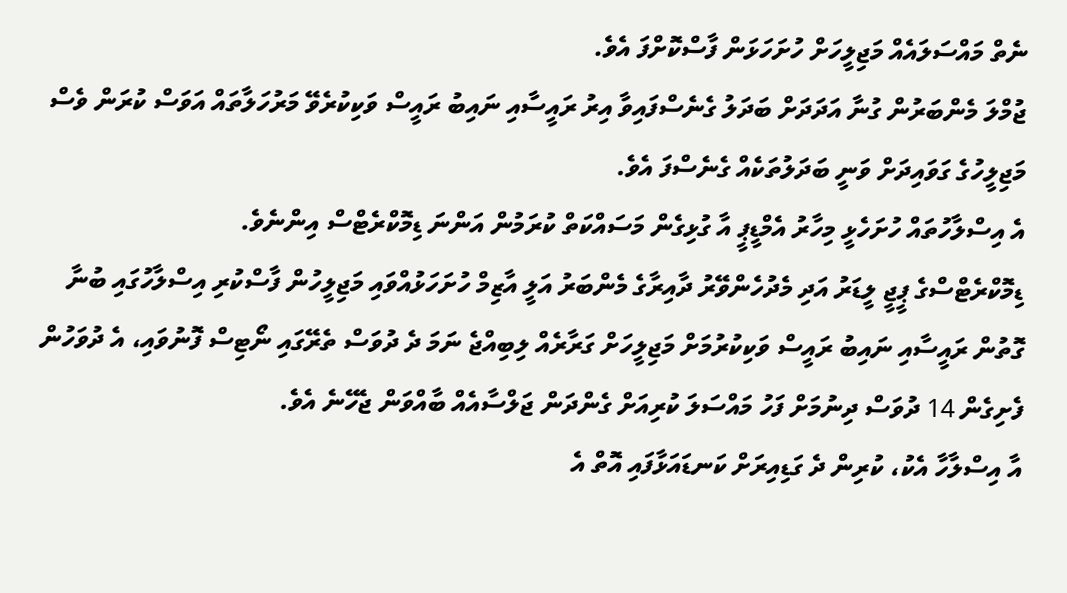ނެތް މައްސަލައެއް މަޖިލީހަށް ހުށަހަޅަން ފާސްކޮށްފަ އެވެ.
ޖުމްލަ މެންބަރުން ގުނާ އަދަދަށް ބަދަލު ގެނެސްފައިވާ އިރު ރައީސާއި ނައިބު ރައީސް ވަކިކުރެވޭ މަރުހަލާތައް އަވަސް ކުރަން ވެސް މަޖިލީހުގެ ގަވައިދަށް ވަނީ ބަދަލުތަކެއް ގެނެސްފަ އެވެ.
އެ އިސްލާހުތައް ހުށަހެޅީ މިހާރު އެމްޑީޕީ އާ ގުޅިގެން މަސައްކަތް ކުރަމުން އަންނަ ޑިމޮކްރެޓްސް އިންނެވެ.
ޑިމޮކްރެޓްސްގެ ޕީޖީ ލީޑަރު އަދި މެދުހެންވޭރު ދާއިރާގެ މެންބަރު އަލީ އާޒިމް ހުށަހަޅުއްވައި މަޖިލީހުން ފާސްކުރި އިސްލާހުގައި ބުނާ ގޮތުން ރައީސާއި ނައިބު ރައީސް ވަކިކުރުމަށް މަޖިލީހަށް ގަރާރެއް ލިބިއްޖެ ނަމަ ދެ ދުވަސް ތެރޭގައި ނޯޓިސް ފޮނުވައި، އެ ދުވަހުން ފެށިގެން 14 ދުވަސް ދިނުމަށް ފަހު މައްސަލަ ކުރިއަށް ގެންދަން ޖަލްސާއެއް ބާއްވަން ޖެހޭނެ އެވެ.
އާ އިސްލާހާ އެކު، ކުރިން ދެ ގަޑިއިރަށް ކަނޑައަޅާފައި އޮތް އެ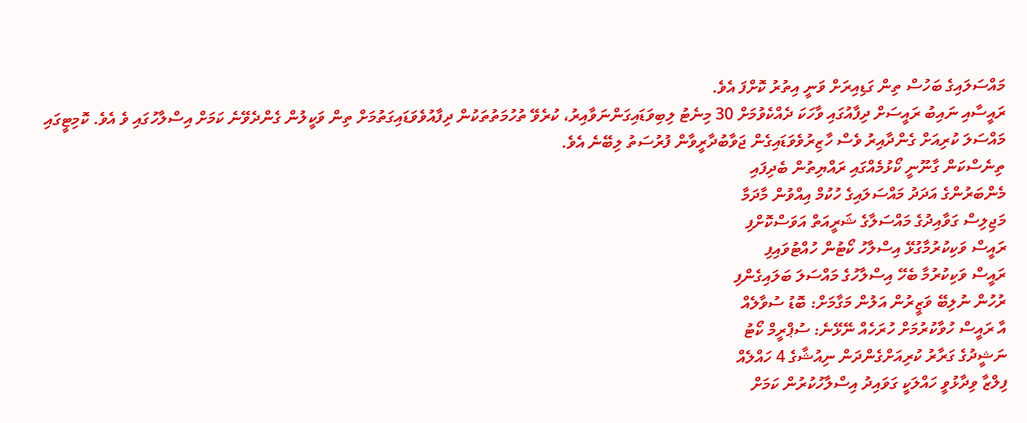މައްސަލައިގެ ބަހުސް ތިން ގަޑިއިރަށް ވަނީ އިތުރު ކޮށްފަ އެވެ.
ރައީސާއި ނައިބު ރައީސަށް ދިފާއުގައި ވާހަކަ ދެއްކެވުމަށް 30 މިނެޓު ލިބިވަޑައިގަންނަވާއިރު، ކުރެވޭ ތުހުމަތުތަކުން ދިފާއުވެވަޑައިގަތުމަށް ތިން ވަކީލުން ގެންދެވޭނެ ކަމަށް އިސްލާހުގައި ވެ އެވެ. ކޮމިޓީގައި މައްސަލަ ކުރިއަށް ގެންދާއިރު ވެސް ހާޒިރުވެވަޑައިގެން ޖަވާބުދާރީވާން ފުރުސަތު ލިބޭނެ އެވެ.
ތިނެސްކަން ގާނޫނީ ކޯޅުމެއްގައި ރައްޔިތުން ބެދިފައި
މެންބަރުންގެ އަދަދު މައްސަލައިގެ ހުކުމް އިއްވުން މާދަމާ
މަޖިލިސް ގަވާއިދުގެ މައްސަލާގެ ޝަރީއަތް އަވަސްކޮށްފި
ރައީސް ވަކިކުރުމާގުޅޭ އިސްލާހު ކޯޓުން ހުއްޓުވައިފި
ރައީސް ވަކިކުރުމާ ބެހޭ އިސްލާހުގެ މައްސަލަ ބަލައިގެންފި
ރުހުން ނުލިބޭ ވަޒީރުން އަލުން މަގާމަށް: ބޮޑު ސުވާލެއް
އާ ރައީސް ހުވާކުރުމަށް ހުރަހެއް ނޭޅޭނެ: ސުޕްރީމް ކޯޓު
ނަޝީދުގެ ގަރާރު ކުރިއަށްގެންދަން ނިއުޝާގެ 4 ހައްލެއް
ފިލްޒާ ވިދާޅުވީ ހައްލަކީ ގަވައިދު އިސްލާހުކުރުން ކަމަށް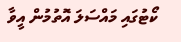ކޯޓުގައި މައްސަލަ އޮތުމުން އީވާ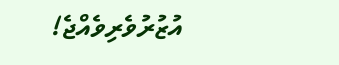އުޒުރުވެރިވެއްޖެ!